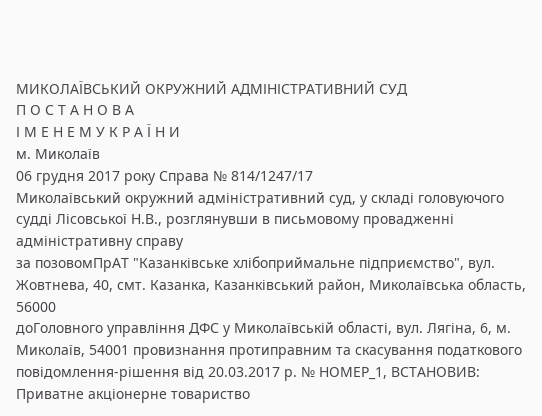МИКОЛАЇВСЬКИЙ ОКРУЖНИЙ АДМІНІСТРАТИВНИЙ СУД
П О С Т А Н О В А
І М Е Н Е М У К Р А Ї Н И
м. Миколаїв
06 грудня 2017 року Справа № 814/1247/17
Миколаївський окружний адміністративний суд, у складі головуючого судді Лісовської Н.В., розглянувши в письмовому провадженні адміністративну справу
за позовомПрАТ "Казанківське хлібоприймальне підприємство", вул. Жовтнева, 40, смт. Казанка, Казанківський район, Миколаївська область, 56000
доГоловного управління ДФС у Миколаївській області, вул. Лягіна, 6, м. Миколаїв, 54001 провизнання протиправним та скасування податкового повідомлення-рішення від 20.03.2017 р. № НОМЕР_1, ВСТАНОВИВ:
Приватне акціонерне товариство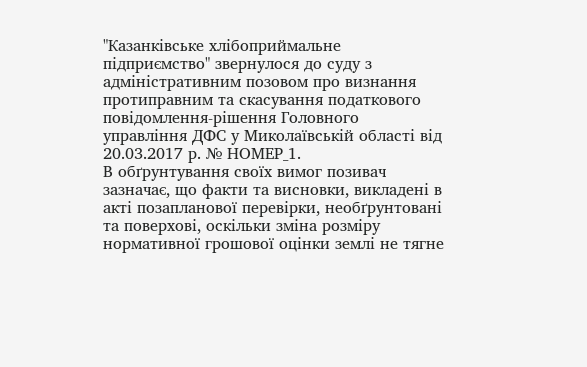"Казанківське хлібоприймальне підприємство" звернулося до суду з адміністративним позовом про визнання протиправним та скасування податкового повідомлення-рішення Головного управління ДФС у Миколаївській області від 20.03.2017 р. № НОМЕР_1.
В обґрунтування своїх вимог позивач зазначає, що факти та висновки, викладені в акті позапланової перевірки, необґрунтовані та поверхові, оскільки зміна розміру нормативної грошової оцінки землі не тягне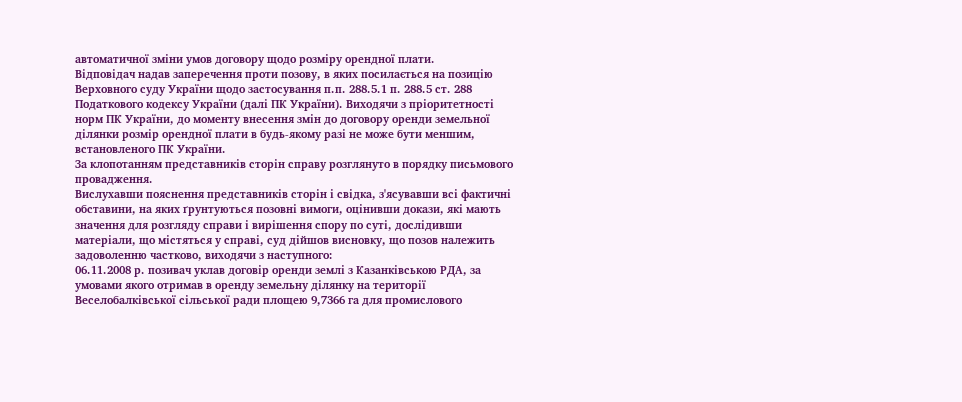автоматичної зміни умов договору щодо розміру орендної плати.
Відповідач надав заперечення проти позову, в яких посилається на позицію Верховного суду України щодо застосування п.п. 288.5.1 п. 288.5 ст. 288 Податкового кодексу України (далі ПК України). Виходячи з пріоритетності норм ПК України, до моменту внесення змін до договору оренди земельної ділянки розмір орендної плати в будь-якому разі не може бути меншим, встановленого ПК України.
За клопотанням представників сторін справу розглянуто в порядку письмового провадження.
Вислухавши пояснення представників сторін і свідка, з'ясувавши всі фактичні обставини, на яких ґрунтуються позовні вимоги, оцінивши докази, які мають значення для розгляду справи і вирішення спору по суті, дослідивши матеріали, що містяться у справі, суд дійшов висновку, що позов належить задоволенню частково, виходячи з наступного:
06.11.2008 р. позивач уклав договір оренди землі з Казанківською РДА, за умовами якого отримав в оренду земельну ділянку на території Веселобалківської сільської ради площею 9,7366 га для промислового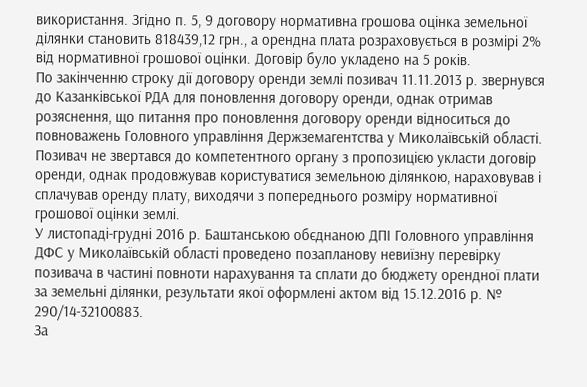використання. Згідно п. 5, 9 договору нормативна грошова оцінка земельної ділянки становить 818439,12 грн., а орендна плата розраховується в розмірі 2% від нормативної грошової оцінки. Договір було укладено на 5 років.
По закінченню строку дії договору оренди землі позивач 11.11.2013 р. звернувся до Казанківської РДА для поновлення договору оренди, однак отримав розяснення, що питання про поновлення договору оренди відноситься до повноважень Головного управління Держземагентства у Миколаївській області. Позивач не звертався до компетентного органу з пропозицією укласти договір оренди, однак продовжував користуватися земельною ділянкою, нараховував і сплачував оренду плату, виходячи з попереднього розміру нормативної грошової оцінки землі.
У листопаді-грудні 2016 р. Баштанською обєднаною ДПІ Головного управління ДФС у Миколаївській області проведено позапланову невиїзну перевірку позивача в частині повноти нарахування та сплати до бюджету орендної плати за земельні ділянки, результати якої оформлені актом від 15.12.2016 р. № 290/14-32100883.
За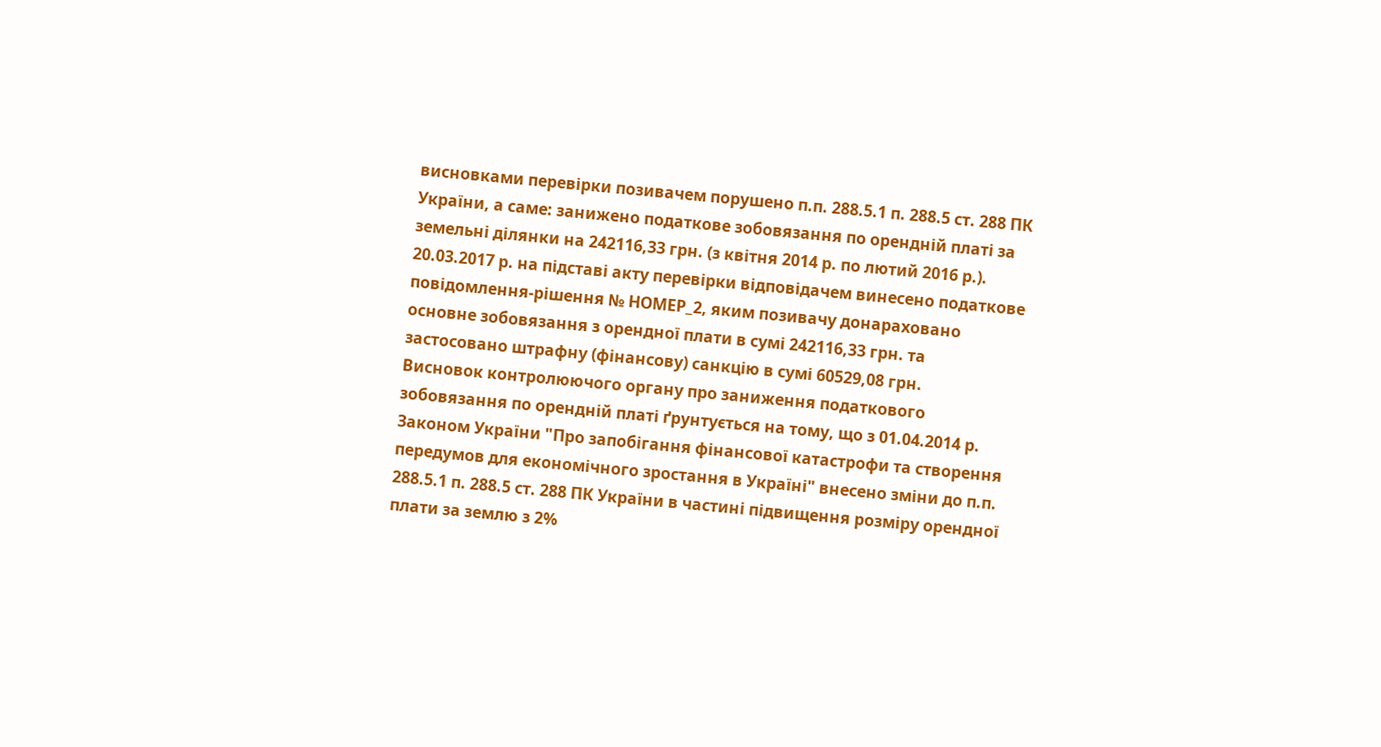висновками перевірки позивачем порушено п.п. 288.5.1 п. 288.5 ст. 288 ПК України, а саме: занижено податкове зобовязання по орендній платі за земельні ділянки на 242116,33 грн. (з квітня 2014 р. по лютий 2016 р.).
20.03.2017 р. на підставі акту перевірки відповідачем винесено податкове повідомлення-рішення № НОМЕР_2, яким позивачу донараховано основне зобовязання з орендної плати в сумі 242116,33 грн. та застосовано штрафну (фінансову) санкцію в сумі 60529,08 грн.
Висновок контролюючого органу про заниження податкового зобовязання по орендній платі ґрунтується на тому, що з 01.04.2014 р. Законом України "Про запобігання фінансової катастрофи та створення передумов для економічного зростання в Україні" внесено зміни до п.п. 288.5.1 п. 288.5 ст. 288 ПК України в частині підвищення розміру орендної плати за землю з 2%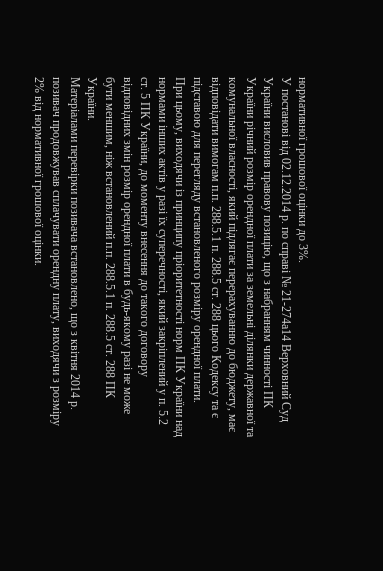нормативної грошової оцінки до 3%.
У постанові від 02.12.2014 р. по справі № 21-274а14 Верховний Суд України висловив правову позицію, що з набранням чинності ПК України річний розмір орендної плати за земельні ділянки державної та комунальної власності, який підлягає перерахуванню до бюджету, має відповідати вимогам п.п. 288.5.1 п. 288.5 ст. 288 цього Кодексу та є підставою для перегляду встановленого розміру орендної плати.
При цьому, виходячи із принципу пріоритетності норм ПК України над нормами інших актів у разі їх суперечності, який закріплений у п. 5.2 ст. 5 ПК України, до моменту внесення до такого договору відповідних змін розмір орендної плати в будь-якому разі не може бути меншим, ніж встановлений п.п. 288.5.1 п. 288.5 ст. 288 ПК України.
Матеріалами перевірки позивача встановлено, що з квітня 2014 р. позивач продовжував сплачувати орендну плату, виходячи з розміру 2% від нормативної грошової оцінки.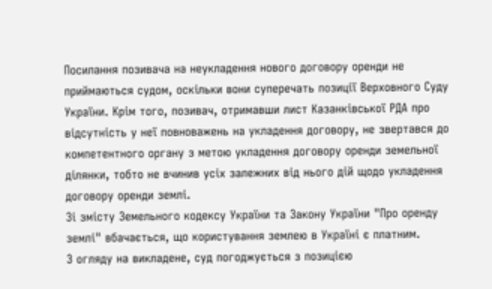Посилання позивача на неукладення нового договору оренди не приймаються судом, оскільки вони суперечать позиції Верховного Суду України. Крім того, позивач, отримавши лист Казанківської РДА про відсутність у неї повноважень на укладення договору, не звертався до компетентного органу з метою укладення договору оренди земельної ділянки, тобто не вчинив усіх залежних від нього дій щодо укладення договору оренди землі.
Зі змісту Земельного кодексу України та Закону України "Про оренду землі" вбачається, що користування землею в Україні є платним.
З огляду на викладене, суд погоджується з позицією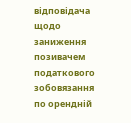відповідача щодо заниження позивачем податкового зобовязання по орендній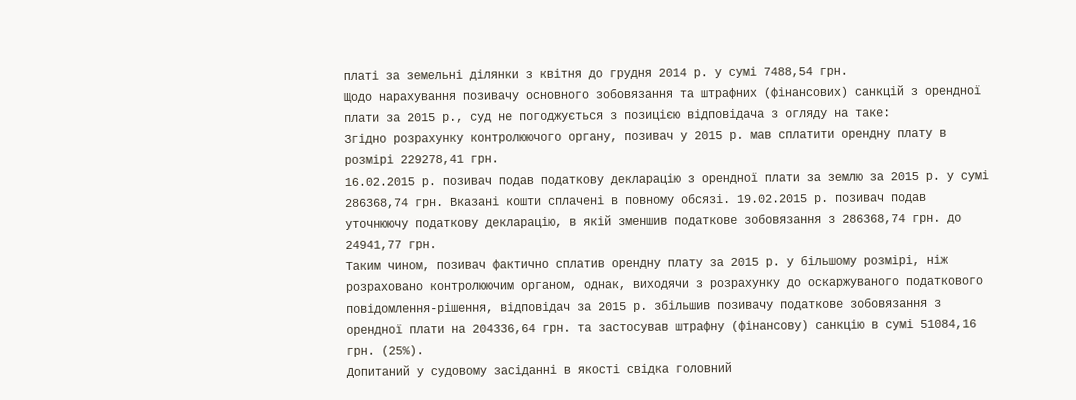платі за земельні ділянки з квітня до грудня 2014 р. у сумі 7488,54 грн.
Щодо нарахування позивачу основного зобовязання та штрафних (фінансових) санкцій з орендної плати за 2015 р., суд не погоджується з позицією відповідача з огляду на таке:
Згідно розрахунку контролюючого органу, позивач у 2015 р. мав сплатити орендну плату в розмірі 229278,41 грн.
16.02.2015 р. позивач подав податкову декларацію з орендної плати за землю за 2015 р. у сумі 286368,74 грн. Вказані кошти сплачені в повному обсязі. 19.02.2015 р. позивач подав уточнюючу податкову декларацію, в якій зменшив податкове зобовязання з 286368,74 грн. до 24941,77 грн.
Таким чином, позивач фактично сплатив орендну плату за 2015 р. у більшому розмірі, ніж розраховано контролюючим органом, однак, виходячи з розрахунку до оскаржуваного податкового повідомлення-рішення, відповідач за 2015 р. збільшив позивачу податкове зобовязання з орендної плати на 204336,64 грн. та застосував штрафну (фінансову) санкцію в сумі 51084,16 грн. (25%).
Допитаний у судовому засіданні в якості свідка головний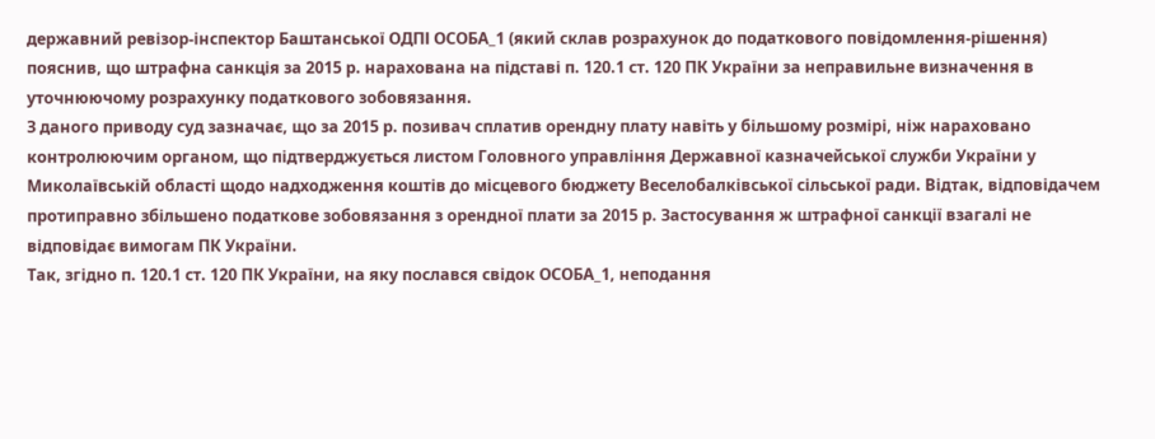державний ревізор-інспектор Баштанської ОДПІ ОСОБА_1 (який склав розрахунок до податкового повідомлення-рішення) пояснив, що штрафна санкція за 2015 р. нарахована на підставі п. 120.1 ст. 120 ПК України за неправильне визначення в уточнюючому розрахунку податкового зобовязання.
З даного приводу суд зазначає, що за 2015 р. позивач сплатив орендну плату навіть у більшому розмірі, ніж нараховано контролюючим органом, що підтверджується листом Головного управління Державної казначейської служби України у Миколаївській області щодо надходження коштів до місцевого бюджету Веселобалківської сільської ради. Відтак, відповідачем протиправно збільшено податкове зобовязання з орендної плати за 2015 р. Застосування ж штрафної санкції взагалі не відповідає вимогам ПК України.
Так, згідно п. 120.1 ст. 120 ПК України, на яку послався свідок ОСОБА_1, неподання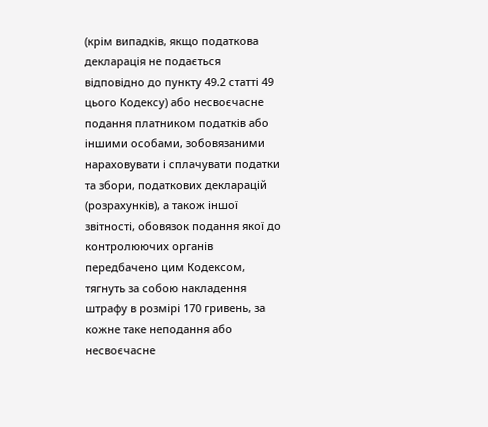(крім випадків, якщо податкова декларація не подається відповідно до пункту 49.2 статті 49 цього Кодексу) або несвоєчасне подання платником податків або іншими особами, зобовязаними нараховувати і сплачувати податки та збори, податкових декларацій (розрахунків), а також іншої звітності, обовязок подання якої до контролюючих органів передбачено цим Кодексом, тягнуть за собою накладення штрафу в розмірі 170 гривень, за кожне таке неподання або несвоєчасне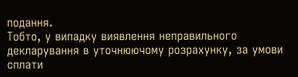подання.
Тобто, у випадку виявлення неправильного декларування в уточнюючому розрахунку, за умови сплати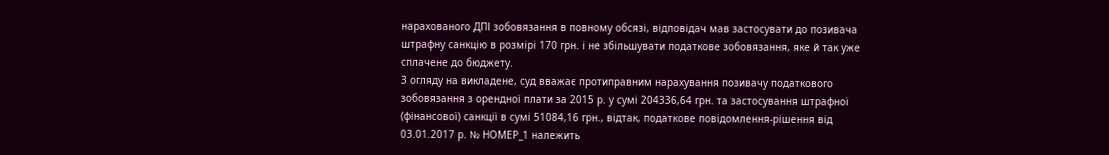нарахованого ДПІ зобовязання в повному обсязі, відповідач мав застосувати до позивача штрафну санкцію в розмірі 170 грн. і не збільшувати податкове зобовязання, яке й так уже сплачене до бюджету.
З огляду на викладене, суд вважає протиправним нарахування позивачу податкового зобовязання з орендної плати за 2015 р. у сумі 204336,64 грн. та застосування штрафної (фінансової) санкції в сумі 51084,16 грн., відтак, податкове повідомлення-рішення від 03.01.2017 р. № НОМЕР_1 належить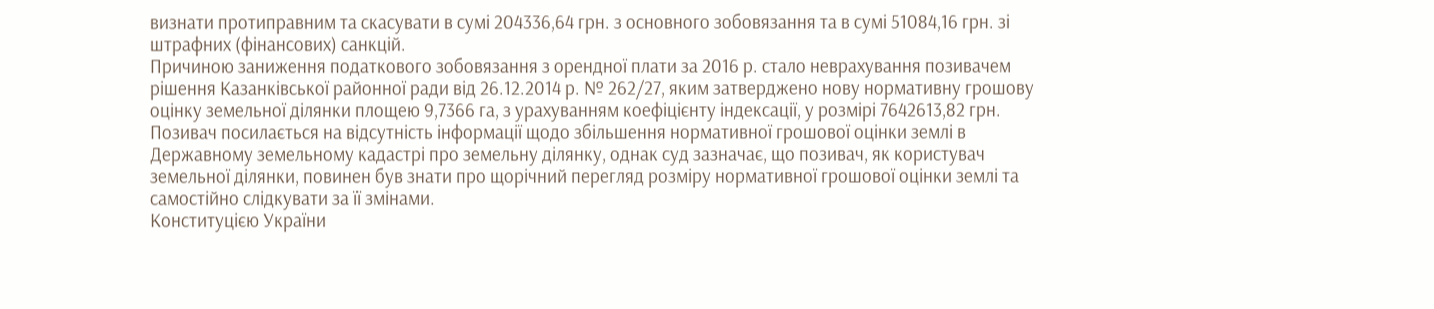визнати протиправним та скасувати в сумі 204336,64 грн. з основного зобовязання та в сумі 51084,16 грн. зі штрафних (фінансових) санкцій.
Причиною заниження податкового зобовязання з орендної плати за 2016 р. стало неврахування позивачем рішення Казанківської районної ради від 26.12.2014 р. № 262/27, яким затверджено нову нормативну грошову оцінку земельної ділянки площею 9,7366 га, з урахуванням коефіцієнту індексації, у розмірі 7642613,82 грн.
Позивач посилається на відсутність інформації щодо збільшення нормативної грошової оцінки землі в Державному земельному кадастрі про земельну ділянку, однак суд зазначає, що позивач, як користувач земельної ділянки, повинен був знати про щорічний перегляд розміру нормативної грошової оцінки землі та самостійно слідкувати за її змінами.
Конституцією України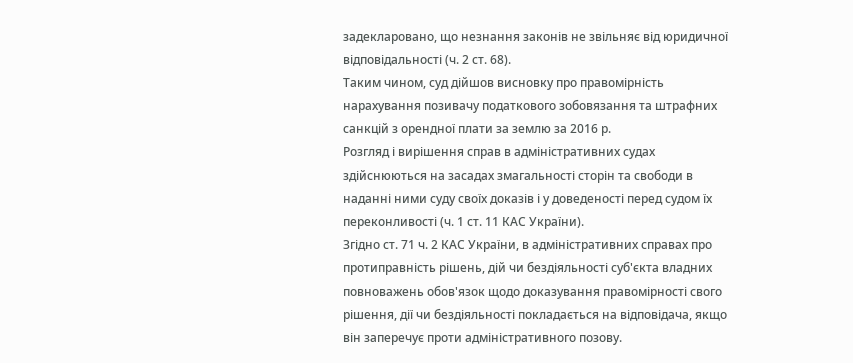задекларовано, що незнання законів не звільняє від юридичної відповідальності (ч. 2 ст. 68).
Таким чином, суд дійшов висновку про правомірність нарахування позивачу податкового зобовязання та штрафних санкцій з орендної плати за землю за 2016 р.
Розгляд і вирішення справ в адміністративних судах здійснюються на засадах змагальності сторін та свободи в наданні ними суду своїх доказів і у доведеності перед судом їх переконливості (ч. 1 ст. 11 КАС України).
Згідно ст. 71 ч. 2 КАС України, в адміністративних справах про протиправність рішень, дій чи бездіяльності суб'єкта владних повноважень обов'язок щодо доказування правомірності свого рішення, дії чи бездіяльності покладається на відповідача, якщо він заперечує проти адміністративного позову.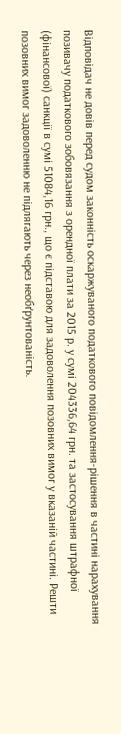Відповідач не довів перед судом законність оскаржуваного податкового повідомлення-рішення в частині нарахування позивачу податкового зобовязання з орендної плати за 2015 р. у сумі 204336,64 грн. та застосування штрафної (фінансової) санкції в сумі 51084,16 грн., що є підставою для задоволення позовних вимог у вказаній частині. Решти позовних вимог задоволенню не підлягають через необґрунтованість.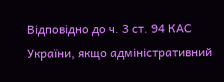Відповідно до ч. 3 ст. 94 КАС України, якщо адміністративний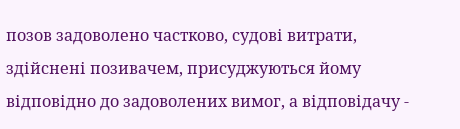позов задоволено частково, судові витрати, здійснені позивачем, присуджуються йому відповідно до задоволених вимог, а відповідачу -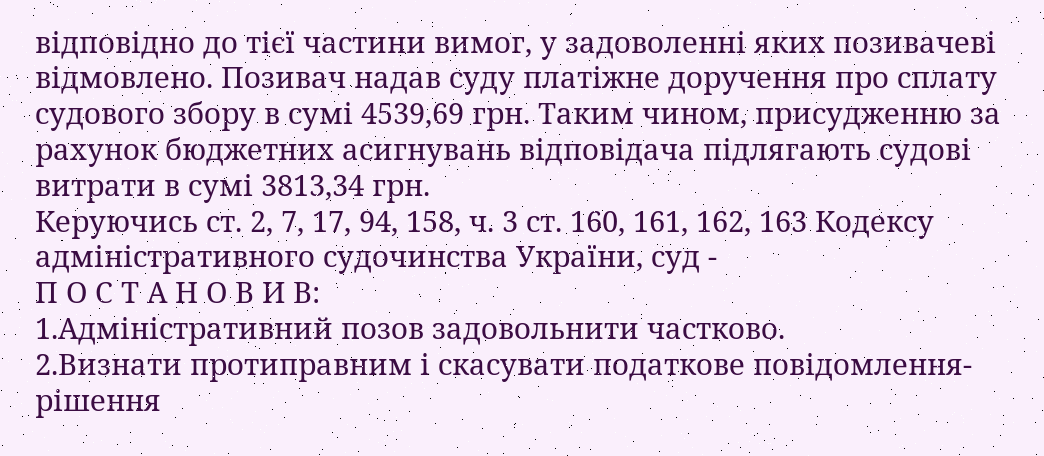відповідно до тієї частини вимог, у задоволенні яких позивачеві відмовлено. Позивач надав суду платіжне доручення про сплату судового збору в сумі 4539,69 грн. Таким чином, присудженню за рахунок бюджетних асигнувань відповідача підлягають судові витрати в сумі 3813,34 грн.
Керуючись ст. 2, 7, 17, 94, 158, ч. 3 ст. 160, 161, 162, 163 Кодексу адміністративного судочинства України, суд -
П О С Т А Н О В И В:
1.Адміністративний позов задовольнити частково.
2.Визнати протиправним і скасувати податкове повідомлення-рішення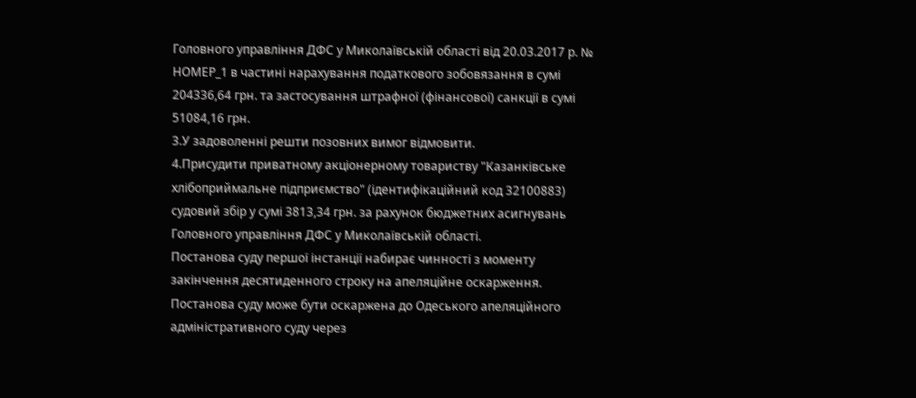Головного управління ДФС у Миколаївській області від 20.03.2017 р. № НОМЕР_1 в частині нарахування податкового зобовязання в сумі 204336,64 грн. та застосування штрафної (фінансової) санкції в сумі 51084,16 грн.
3.У задоволенні решти позовних вимог відмовити.
4.Присудити приватному акціонерному товариству "Казанківське хлібоприймальне підприємство" (ідентифікаційний код 32100883) судовий збір у сумі 3813,34 грн. за рахунок бюджетних асигнувань Головного управління ДФС у Миколаївській області.
Постанова суду першої інстанції набирає чинності з моменту закінчення десятиденного строку на апеляційне оскарження.
Постанова суду може бути оскаржена до Одеського апеляційного адміністративного суду через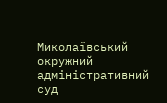Миколаївський окружний адміністративний суд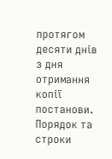протягом десяти днів з дня отримання копії постанови.
Порядок та строки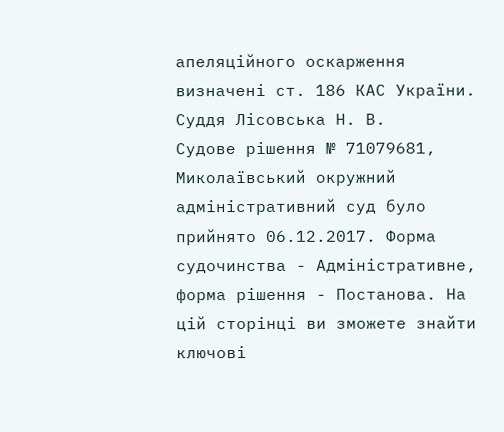апеляційного оскарження визначені ст. 186 КАС України.
Суддя Лісовська Н. В.
Судове рішення № 71079681, Миколаївський окружний адміністративний суд було прийнято 06.12.2017. Форма судочинства - Адміністративне, форма рішення - Постанова. На цій сторінці ви зможете знайти ключові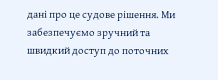дані про це судове рішення. Ми забезпечуємо зручний та швидкий доступ до поточних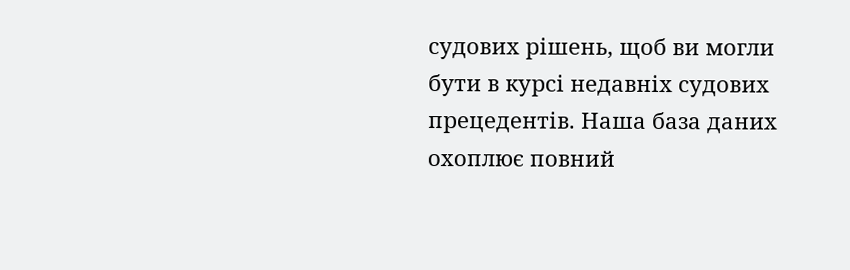судових рішень, щоб ви могли бути в курсі недавніх судових прецедентів. Наша база даних охоплює повний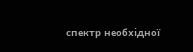спектр необхідної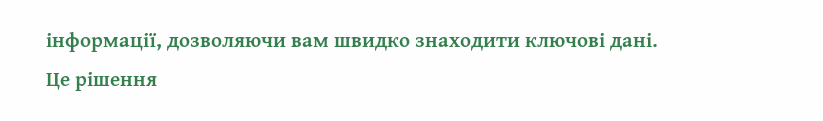інформації, дозволяючи вам швидко знаходити ключові дані.
Це рішення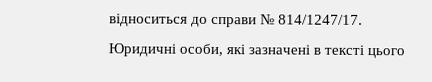відноситься до справи № 814/1247/17. Юридичні особи, які зазначені в тексті цього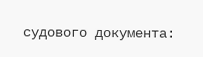судового документа: